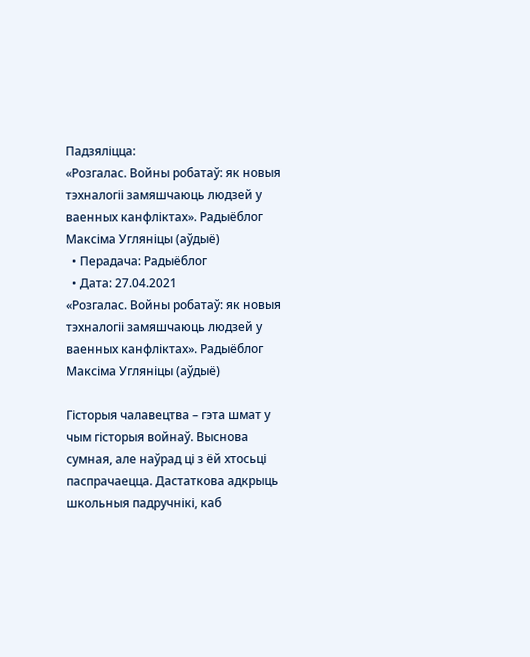Падзяліцца:
«Розгалас. Войны робатаў: як новыя тэхналогіі замяшчаюць людзей у ваенных канфліктах». Радыёблог Максіма Угляніцы (аўдыё)
  • Перадача: Радыёблог
  • Дата: 27.04.2021
«Розгалас. Войны робатаў: як новыя тэхналогіі замяшчаюць людзей у ваенных канфліктах». Радыёблог Максіма Угляніцы (аўдыё)

Гісторыя чалавецтва – гэта шмат у чым гісторыя войнаў. Выснова сумная, але наўрад ці з ёй хтосьці паспрачаецца. Дастаткова адкрыць школьныя падручнікі, каб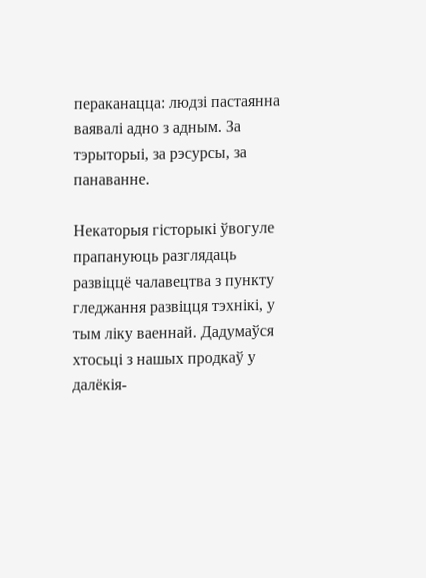пераканацца: людзі пастаянна ваявалі адно з адным. За тэрыторыі, за рэсурсы, за панаванне.

Некаторыя гісторыкі ўвогуле прапануюць разглядаць развіццё чалавецтва з пункту гледжання развіцця тэхнікі, у тым ліку ваеннай. Дадумаўся хтосьці з нашых продкаў у далёкія-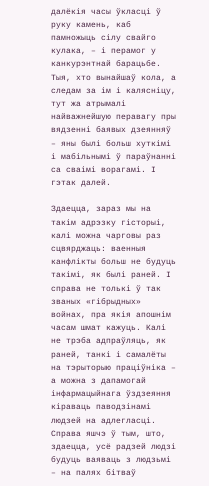далёкія часы ўкласці ў руку камень, каб памножыць сілу свайго кулака, – і перамог у канкурэнтнай барацьбе. Тыя, хто вынайшаў кола, а следам за ім і калясніцу, тут жа атрымалі найважнейшую перавагу пры вядзенні баявых дзеянняў – яны былі больш хуткімі і мабільнымі ў параўнанні са сваімі ворагамі. І гэтак далей.

Здаецца, зараз мы на такім адрэзку гісторыі, калі можна чарговы раз сцвярджаць: ваенныя канфлікты больш не будуць такімі, як былі раней. І справа не толькі ў так званых «гібрыдных» войнах, пра якія апошнім часам шмат кажуць. Калі не трэба адпраўляць, як раней, танкі і самалёты на тэрыторыю праціўніка – а можна з дапамогай інфармацыйнага ўздзеяння кіраваць паводзінамі людзей на адлегласці. Справа яшчэ ў тым, што, здаецца, усё радзей людзі будуць ваяваць з людзьмі – на палях бітваў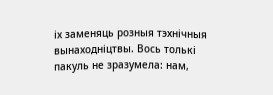іх заменяць розныя тэхнічныя вынаходніцтвы. Вось толькі пакуль не зразумела: нам,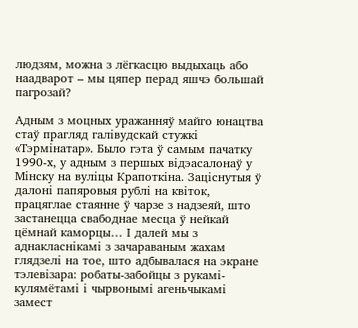людзям, можна з лёгкасцю выдыхаць або наадварот – мы цяпер перад яшчэ большай пагрозай?

Адным з моцных уражанняў майго юнацтва стаў прагляд галівудскай стужкі «Тэрмінатар». Было гэта ў самым пачатку 1990-х, у адным з першых відэасалонаў у Мінску на вуліцы Крапоткіна. Заціснутыя ў далоні папяровыя рублі на квіток, працяглае стаянне ў чарзе з надзеяй, што застанецца свабоднае месца ў нейкай цёмнай каморцы… І далей мы з аднакласнікамі з зачараваным жахам глядзелі на тое, што адбывалася на экране тэлевізара: робаты-забойцы з рукамі-кулямётамі і чырвонымі агеньчыкамі замест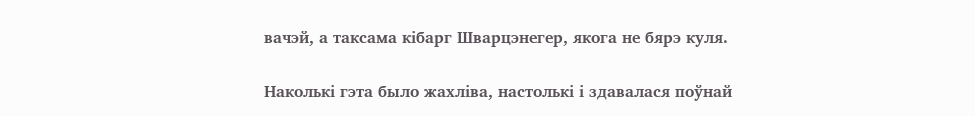вачэй, а таксама кібарг Шварцэнегер, якога не бярэ куля.

Наколькі гэта было жахліва, настолькі і здавалася поўнай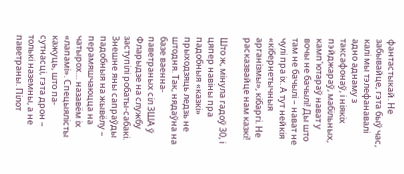фантастыкай. Не забывайце, гэта быў час, калі мы тэлефанавалі адно аднаму з таксафонаў, і ніякіх пэйджараў, мабільных, камп'ютараў нават у вочы не бачылі! Ды што там не бачылі – нават не чулі пра іх. А тут нейкія «кібернетычныя арганізмы», кібаргі. Не расказвайце нам казкі!

Што ж, мінула гадоў 30, і цяпер навіны пра падобныя «казкі» прыходзяць ледзь не штодня. Так, нядаўна на базе ваенна-паветраных сіл ЗША ў Фларыдзе на службу заступілі робаты-сабакі. Знешне яны сапраўды падобныя на жывёлу – перамяшчаюцца на чатырох… назавём іх «лапамі». Спецыялісты кажуць, што па-сутнасці, гэта дрон – толькі наземны, а не паветраны. Пілот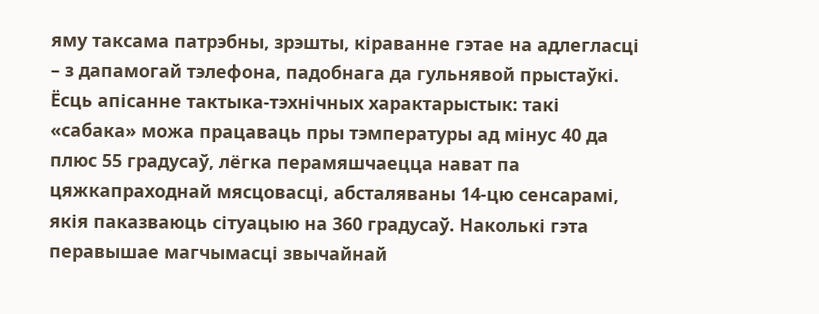яму таксама патрэбны, зрэшты, кіраванне гэтае на адлегласці – з дапамогай тэлефона, падобнага да гульнявой прыстаўкі. Ёсць апісанне тактыка-тэхнічных характарыстык: такі «сабака» можа працаваць пры тэмпературы ад мінус 40 да плюс 55 градусаў, лёгка перамяшчаецца нават па цяжкапраходнай мясцовасці, абсталяваны 14-цю сенсарамі, якія паказваюць сітуацыю на 360 градусаў. Наколькі гэта перавышае магчымасці звычайнай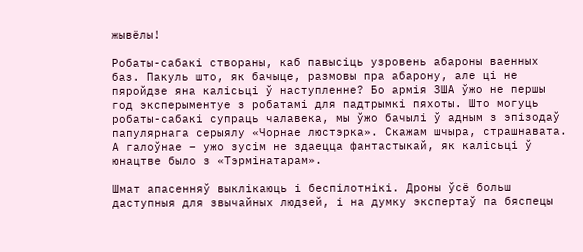жывёлы!

Робаты-сабакі створаны, каб павысіць узровень абароны ваенных баз. Пакуль што, як бачыце, размовы пра абарону, але ці не пяройдзе яна калісьці ў наступленне? Бо армія ЗША ўжо не першы год эксперыментуе з робатамі для падтрымкі пяхоты. Што могуць робаты-сабакі супраць чалавека, мы ўжо бачылі ў адным з эпізодаў папулярнага серыялу «Чорнае люстэрка». Скажам шчыра, страшнавата. А галоўнае – ужо зусім не здаецца фантастыкай, як калісьці ў юнацтве было з «Тэрмінатарам».

Шмат апасенняў выклікаюць і беспілотнікі. Дроны ўсё больш даступныя для звычайных людзей, і на думку экспертаў па бяспецы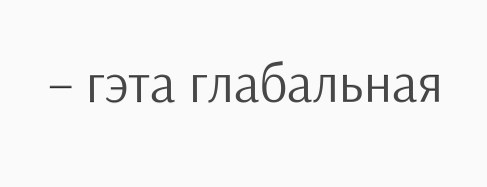– гэта глабальная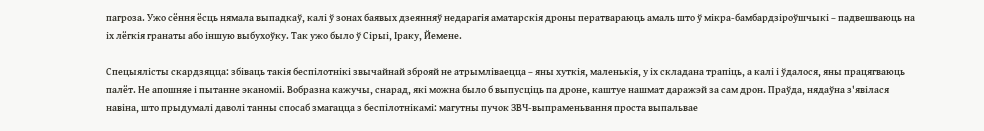пагроза. Ужо сёння ёсць нямала выпадкаў, калі ў зонах баявых дзеянняў недарагія аматарскія дроны ператвараюць амаль што ў мікра-бамбардзіроўшчыкі – падвешваюць на іх лёгкія гранаты або іншую выбухоўку. Так ужо было ў Сірыі, Іраку, Йемене.

Спецыялісты скардзяцца: збіваць такія беспілотнікі звычайнай зброяй не атрымліваецца – яны хуткія, маленькія, у іх складана трапіць, а калі і ўдалося, яны працягваюць палёт. Не апошняе і пытанне эканоміі. Вобразна кажучы, снарад, які можна было б выпусціць па дроне, каштуе нашмат даражэй за сам дрон. Праўда, нядаўна з'явілася навіна, што прыдумалі даволі танны спосаб змагацца з беспілотнікамі: магутны пучок ЗВЧ-выпраменьвання проста выпальвае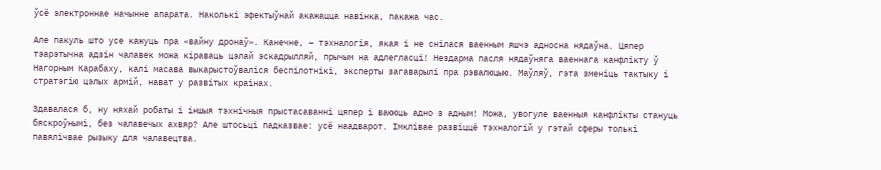ўсё электроннае начынне апарата. Наколькі эфектыўнай акажацца навінка, пакажа час.

Але пакуль што усе кажуць пра «вайну дронаў». Канечне, – тэхналогія, якая і не снілася ваенным яшчэ адносна нядаўна. Цяпер тэарэтычна адзін чалавек можа кіраваць цэлай эскадрылляй, прычым на адлегласці! Нездарма пасля нядаўняга ваеннага канфлікту ў Нагорным Карабаху, калі масава выкарыстоўваліся беспілотнікі, эксперты загаварылі пра рэвалюцыю. Маўляў, гэта зменіць тактыку і стратэгію цэлых армій, нават у развітых краінах.

Здавалася б, ну няхай робаты і іншыя тэхнічныя прыстасаванні цяпер і ваююць адно з адным! Можа, увогуле ваенныя канфлікты стануць бяскроўнымі, без чалавечых ахвяр? Але штосьці падказвае: усё наадварот. Імклівае развіццё тэхналогій у гэтай сферы толькі павялічвае рызыку для чалавецтва.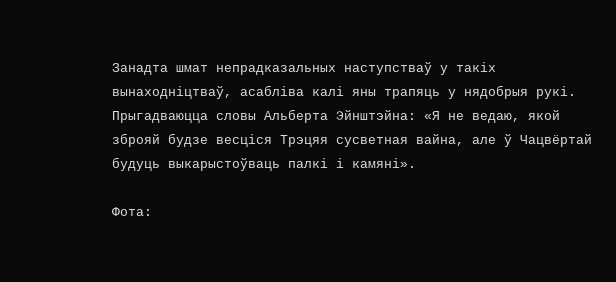Занадта шмат непрадказальных наступстваў у такіх вынаходніцтваў, асабліва калі яны трапяць у нядобрыя рукі. Прыгадваюцца словы Альберта Эйнштэйна: «Я не ведаю, якой зброяй будзе весціся Трэцяя сусветная вайна, але ў Чацвёртай будуць выкарыстоўваць палкі і камяні».

Фота: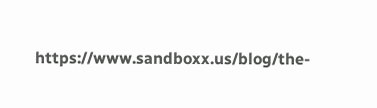https://www.sandboxx.us/blog/the-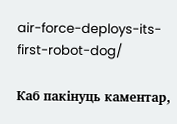air-force-deploys-its-first-robot-dog/

Каб пакінуць каментар,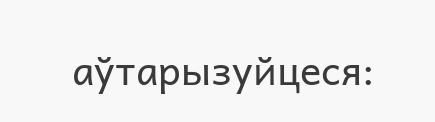аўтарызуйцеся: